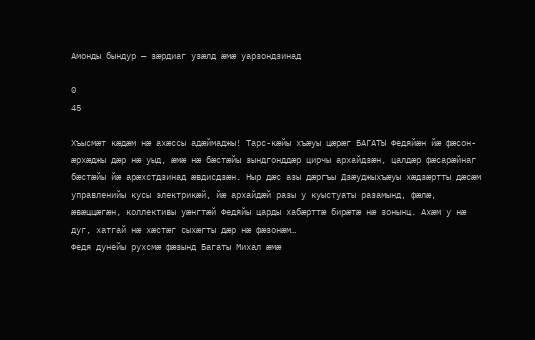Амонды бындур — зæрдиаг узæлд æмæ уарзондзинад

0
45

Хъысмæт кæдæм нæ ахæссы адæймаджы! Тарс-кæйы хъæуы цæрæг БАГАТЫ Федяйæн йæ фæсон-æрхæджы дæр нæ уыд, æмæ нæ бæстæйы зындгонддæр цирчы архайдзæн, цалдæр фæсарæйнаг бæстæйы йæ арæхстдзинад æвдисдзæн. Ныр дæс азы дæргъы Дзæуджыхъæуы хæдзæртты дæсæм управленийы кусы электрикæй, йæ архайдæй разы у куыстуаты разамынд, фæлæ, æвæццæгæн, коллективы уæнгтæй Федяйы царды хабæрттæ бирæтæ нæ зонынц. Ахæм у нæ дуг, хатгай нæ хæстæг сыхæгты дæр нæ фæзонæм…
Федя дунейы рухсмæ фæзынд Багаты Михал æмæ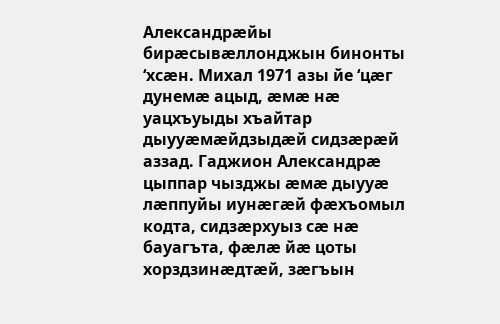Александрæйы бирæсывæллонджын бинонты ‘хсæн. Михал 1971 азы йе ‘цæг дунемæ ацыд, æмæ нæ уацхъуыды хъайтар дыууæмæйдзыдæй сидзæрæй аззад. Гаджион Александрæ цыппар чызджы æмæ дыууæ лæппуйы иунæгæй фæхъомыл кодта, сидзæрхуыз сæ нæ бауагъта, фæлæ йæ цоты хорздзинæдтæй, зæгъын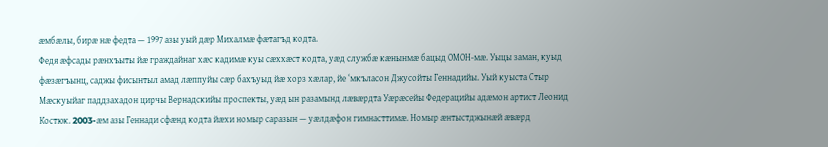æмбæлы, бирæ нæ федта — 1997 азы уый дæр Михалмæ фæтагъд кодта.
Федя æфсады рæнхъыты йæ граждайнаг хæс кадимæ куы сæххæст кодта, уæд службæ кæнынмæ бацыд ОМОН-мæ. Уыцы заман, куыд фæзæгъынц, саджы фисынтыл амад лæппуйы сæр бахъуыд йæ хорз хæлар, йе ‘мкъласон Джусойты Геннадийы. Уый куыста Стыр Мæскуыйаг паддзахадон цирчы Вернадскийы проспекты, уæд ын разамынд лæвæрдта Уæрæсейы Федерацийы адæмон артист Леонид Костюк. 2003-æм азы Геннади сфæнд кодта йæхи номыр саразын — уæлдæфон гимнасттимæ. Номыр æнтыстджынæй æвæрд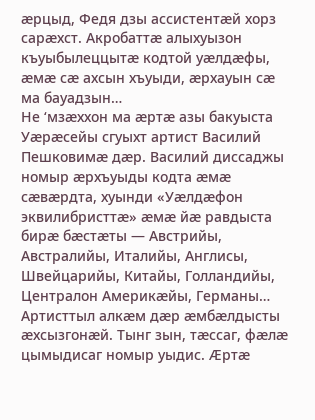æрцыд, Федя дзы ассистентæй хорз сарæхст. Акробаттæ алыхуызон къуыбылеццытæ кодтой уæлдæфы, æмæ сæ ахсын хъуыди, æрхауын сæ ма бауадзын…
Не ‘мзæххон ма æртæ азы бакуыста Уæрæсейы сгуыхт артист Василий Пешковимæ дæр. Василий диссаджы номыр æрхъуыды кодта æмæ сæвæрдта, хуынди «Уæлдæфон эквилибристтæ» æмæ йæ равдыста бирæ бæстæты — Австрийы, Австралийы, Италийы, Англисы, Швейцарийы, Китайы, Голландийы, Централон Америкæйы, Германы… Артисттыл алкæм дæр æмбæлдысты æхсызгонæй. Тынг зын, тæссаг, фæлæ цымыдисаг номыр уыдис. Æртæ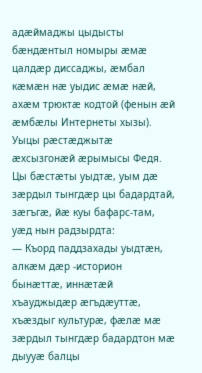адæймаджы цыдысты бæндæнтыл номыры æмæ цалдæр диссаджы, æмбал кæмæн нæ уыдис æмæ нæй, ахæм трюктæ кодтой (фенын æй æмбæлы Интернеты хызы).
Уыцы рæстæджытæ æхсызгонæй æрымысы Федя. Цы бæстæты уыдтæ, уым дæ зæрдыл тынгдæр цы бадардтай, зæгъгæ, йæ куы бафарс-там, уæд нын радзырдта:
— Къорд паддзахады уыдтæн, алкæм дæр -историон бынæттæ, иннæтæй хъауджыдæр æгъдæуттæ, хъæздыг культурæ, фæлæ мæ зæрдыл тынгдæр бадардтон мæ дыууæ балцы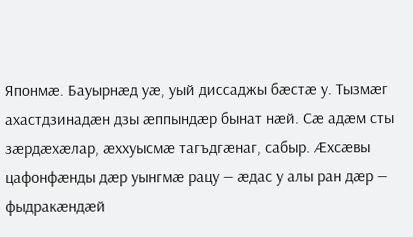Японмæ. Бауырнæд уæ, уый диссаджы бæстæ у. Тызмæг ахастдзинадæн дзы æппындæр бынат нæй. Сæ адæм сты зæрдæхæлар, æххуысмæ тагъдгæнаг, сабыр. Æхсæвы цафонфæнды дæр уынгмæ рацу — æдас у алы ран дæр — фыдракæндæй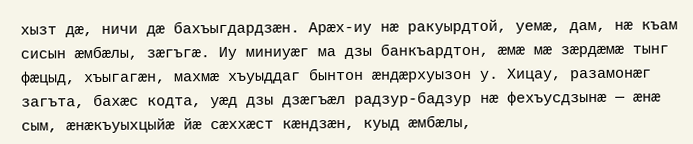хызт дæ, ничи дæ бахъыгдардзæн. Арæх-иу нæ ракуырдтой, уемæ, дам, нæ къам сисын æмбæлы, зæгъгæ. Иу миниуæг ма дзы банкъардтон, æмæ мæ зæрдæмæ тынг фæцыд, хъыгагæн, махмæ хъуыддаг бынтон æндæрхуызон у. Хицау, разамонæг загъта, бахæс кодта, уæд дзы дзæгъæл радзур-бадзур нæ фехъусдзынæ — æнæ сым, æнæкъуыхцыйæ йæ сæххæст кæндзæн, куыд æмбæлы,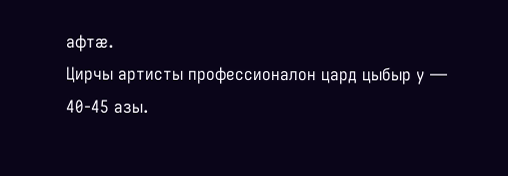афтæ.
Цирчы артисты профессионалон цард цыбыр у — 40-45 азы.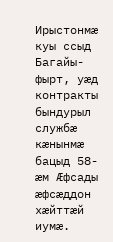Ирыстонмæ куы ссыд Багайы-фырт, уæд контракты бындурыл службæ кæнынмæ бацыд 58-æм Æфсады æфсæддон хæйттæй иумæ.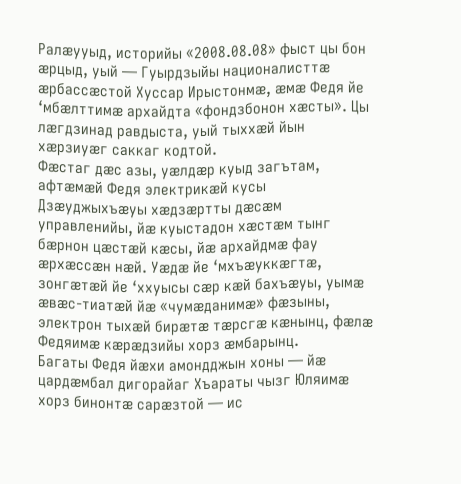Ралæууыд, историйы «2008.08.08» фыст цы бон æрцыд, уый — Гуырдзыйы националисттæ æрбассæстой Хуссар Ирыстонмæ, æмæ Федя йе ‘мбæлттимæ архайдта «фондзбонон хæсты». Цы лæгдзинад равдыста, уый тыххæй йын хæрзиуæг саккаг кодтой.
Фæстаг дæс азы, уæлдæр куыд загътам, афтæмæй Федя электрикæй кусы Дзæуджыхъæуы хæдзæртты дæсæм управленийы, йæ куыстадон хæстæм тынг бæрнон цæстæй кæсы, йæ архайдмæ фау æрхæссæн нæй. Уæдæ йе ‘мхъæуккæгтæ, зонгæтæй йе ‘ххуысы сæр кæй бахъæуы, уымæ æвæс-тиатæй йæ «чумæданимæ» фæзыны, электрон тыхæй бирæтæ тæрсгæ кæнынц, фæлæ Федяимæ кæрæдзийы хорз æмбарынц.
Багаты Федя йæхи амондджын хоны — йæ цардæмбал дигорайаг Хъараты чызг Юляимæ хорз бинонтæ сарæзтой — ис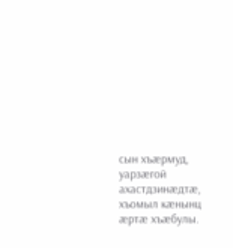сын хъæрмуд, уарзæгой ахастдзинæдтæ, хъомыл кæнынц æртæ хъæбулы.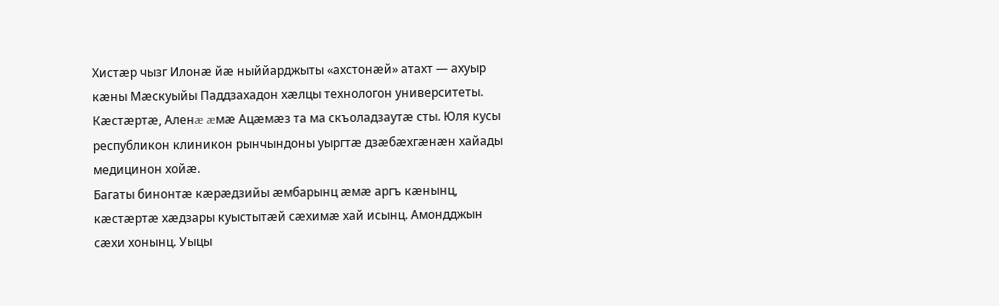Хистæр чызг Илонæ йæ ныййарджыты «ахстонæй» атахт — ахуыр кæны Мæскуыйы Паддзахадон хæлцы технологон университеты. Кæстæртæ, Аленæ æмæ Ацæмæз та ма скъоладзаутæ сты. Юля кусы республикон клиникон рынчындоны уыргтæ дзæбæхгæнæн хайады медицинон хойæ.
Багаты бинонтæ кæрæдзийы æмбарынц æмæ аргъ кæнынц, кæстæртæ хæдзары куыстытæй сæхимæ хай исынц. Амондджын сæхи хонынц. Уыцы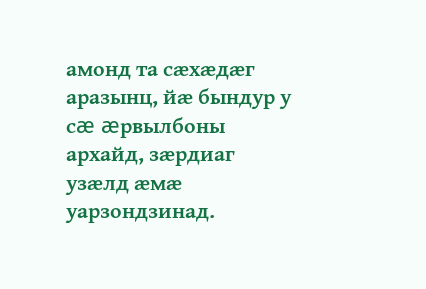амонд та сæхæдæг аразынц, йæ бындур у сæ æрвылбоны архайд, зæрдиаг узæлд æмæ уарзондзинад.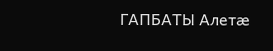ГАПБАТЫ Алетæ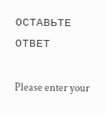ОСТАВЬТЕ ОТВЕТ

Please enter your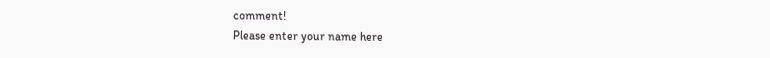comment!
Please enter your name here